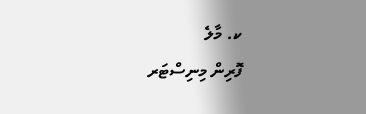ކ. މާލެ
ފޮރިން މިނިސްޓަރ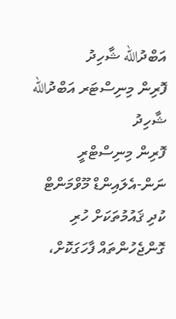އަބްދުالله ޝާހިދު
ފޮރިން މިނިސްޓަރ އަބްދުالله ޝާހިދު
ފޮރިން މިނިސްޓްރީ
ނަން-އެލައިންޑް މޫވްމަންޓް
ކުދި ޤައުމުތަކަށް ހުރި ގޮންޖެހުންތައް ފާހަގަކޮށް،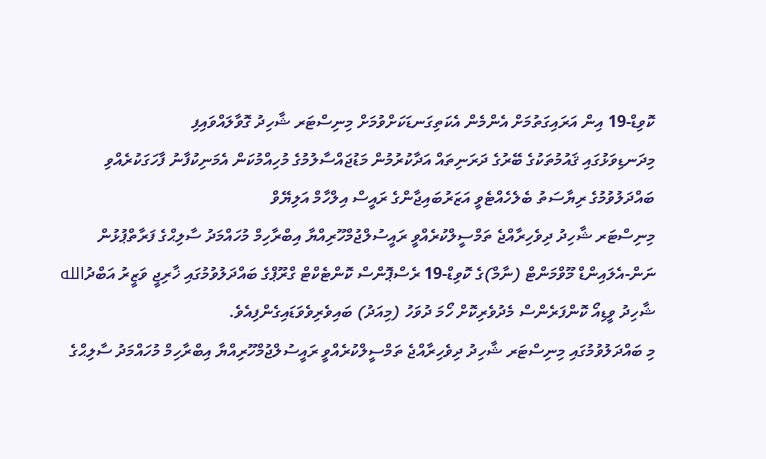ކޮވިޑް-19 އިން އަރައިގަތުމަށް އެންމެން އެކަތިގަނޑަކަށްވުމަށް މިނިސްޓަރ ޝާހިދު ގޮވާލައްވައިފި
މިދަނޑިވަޅުގައި ޤައުމުތަކުގެ ބޭރުގެ ދަރަނިތައް އަދާކުރުމުން މަޑުޖައްސާލުމުގެ މުހިއްމުކަން އެމަނިކުފާނު ފާހަގަކުރެއްވި
ބައްދަލުވުމުގެ ރިޔާސަތު ބެލެހެއްޓެވީ އަޒަރުބައިޖާންގެ ރައީސް އިލްހާމް އަލިޔޭވް
މިނިސްޓަރ ޝާހިދު ދިވެހިރާއްޖެ ތަމްސީލްކުރެއްވީ ރައީސުލްޖުމްހޫރިއްޔާ އިބްރާހިމް މުހައްމަދު ސާލިޙްގެ ފަރާތްޕުޅުން
ނަން-އެލައިންޑް މޫވްމަންޓް (ނާމް)ގެ ކޮވިޑް-19 ރެސްޕޮންސް ކޮންޓެކްޓް ގްރޫޕްގެ ބައްދަލުވުމުގައި ޚާރިޖީ ވަޒީރު އަބްދުالله ޝާހިދު ވީޑިއޯ ކޮންފަރެންސް މެދުވެރިކޮށް ހޯމަ ދުވަހު (މިއަދު) ބައިވެރިވެވަޑައިގެންފިއެވެ.
މި ބައްދަލުވުމުގައި މިނިސްޓަރ ޝާހިދު ދިވެހިރާއްޖެ ތަމްސީލްކުރެއްވީ ރައީސުލްޖުމްހޫރިއްޔާ އިބްރާހިމް މުހައްމަދު ސާލިޙްގެ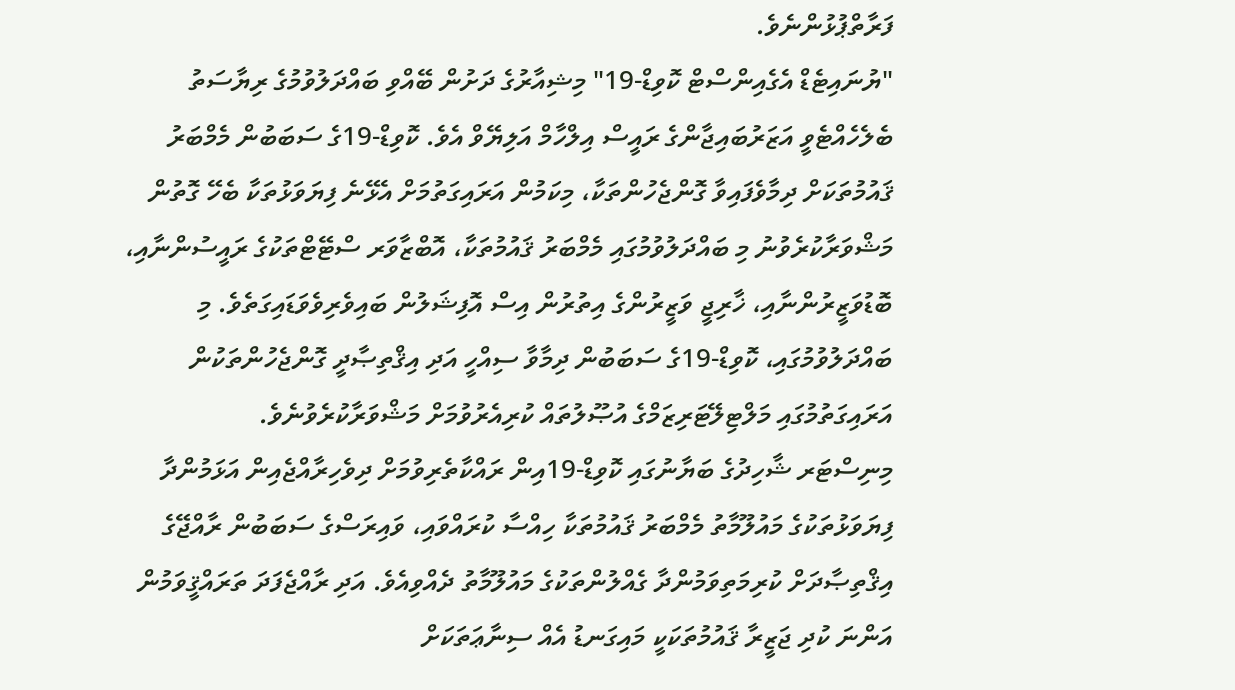ފަރާތްޕުޅުންނެވެ.
"ޔުނައިޓެޑް އެގެއިންސްޓް ކޮވިޑް-19" މިޝިއާރުގެ ދަށުން ބޭއްވި ބައްދަލުވުމުގެ ރިޔާސަތު ބެލެހެއްޓެވީ އަޒަރުބައިޖާންގެ ރައީސް އިލްހާމް އަލިޔޭވް އެވެ. ކޮވިޑް-19ގެ ސަބަބުން މެމްބަރު ޤައުމުތަކަށް ދިމާވެފައިވާ ގޮންޖެހުންތަކާ، މިކަމުން އަރައިގަތުމަށް އެޅޭނެ ފިޔަވަޅުތަކާ ބެހޭ ގޮތުން މަޝްވަރާކުރެވުނު މި ބައްދަލުވުމުގައި މެމްބަރު ޤައުމުތަކާ، އޮބްޒާވަރ ސްޓޭޓްތަކުގެ ރައީސުންނާއި، ބޮޑުވަޒީރުންނާއި، ޚާރިޖީ ވަޒީރުންގެ އިތުރުން އިސް އޮފިޝަލުން ބައިވެރިވެވަޑައިގަތެވެ. މި ބައްދަލުވުމުގައި، ކޮވިޑް-19ގެ ސަބަބުން ދިމާވާ ސިއްހީ އަދި އިޤްތިޞާދީ ގޮންޖެހުންތަކުން އަރައިގަތުމުގައި މަލްޓިލޭޓަރިޒަމްގެ އުޞޫލުތައް ކުރިއެރުވުމަށް މަޝްވަރާކުރެވުނެވެ.
މިނިސްޓަރ ޝާހިދުގެ ބަޔާނުގައި ކޮވިޑް-19އިން ރައްކާތެރިވުމަށް ދިވެހިރާއްޖެއިން އަޅަމުންދާ ފިޔަވަޅުތަކުގެ މައުލޫމާތު މެމްބަރު ޤައުމުތަކާ ހިއްސާ ކުރައްވައި، ވައިރަސްގެ ސަބަބުން ރާއްޖޭގެ އިޤްތިޞާދަށް ކުރިމަތިވަމުންދާ ގެއްލުންތަކުގެ މައުލޫމާތު ދެއްވިއެވެ. އަދި ރާއްޖެފަދަ ތަރައްޤީވަމުން އަންނަ ކުދި ޖަޒީރާ ޤައުމުތަކަކީ މައިގަނޑު އެއް ސިނާޢަތަކަށް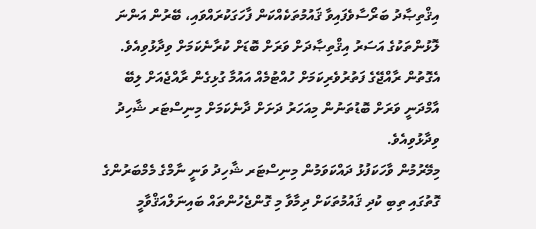އިޤްތިޞާދު ބަރޯސާވެފައިވާ ޤައުމުތަކެއްކަން ފާހަގަކުރައްވައި، ބޭރުން އަންނަ ލޮޅުންތަކުގެ އަސަރު އިޤްތިޞާދަށް ވަރަށް ބޮޑަށް ކުރާނެކަމަށް ވިދާޅުވިއެވެ. އެގޮތުން ރާއްޖޭގެ ފަތުރުވެރިކަމަށް ހުއްޓުމެއް އައުމާ ގުޅިގެން ރާއްޖެއަށް ލިބޭ އާމްދަނީ ވަރަށް ބޮޑުތަނުން މިއަހަރު ދަށަށް ދާނެކަމަށް މިނިސްޓަރ ޝާހިދު ވިދާޅުވިއެވެ.
މިމޭރުމުން ވާހަކަފުޅު ދައްކަވަމުން މިނިސްޓަރ ޝާހިދު ވަނީ ނާމްގެ މެމްބަރުންގެ ގޮތުގައި ތިބި ކުދި ޤައުމުތަކަށް ދިމާވާ މި ގޮންޖެހުންތައް ބައިނަލްއަޤްވާމީ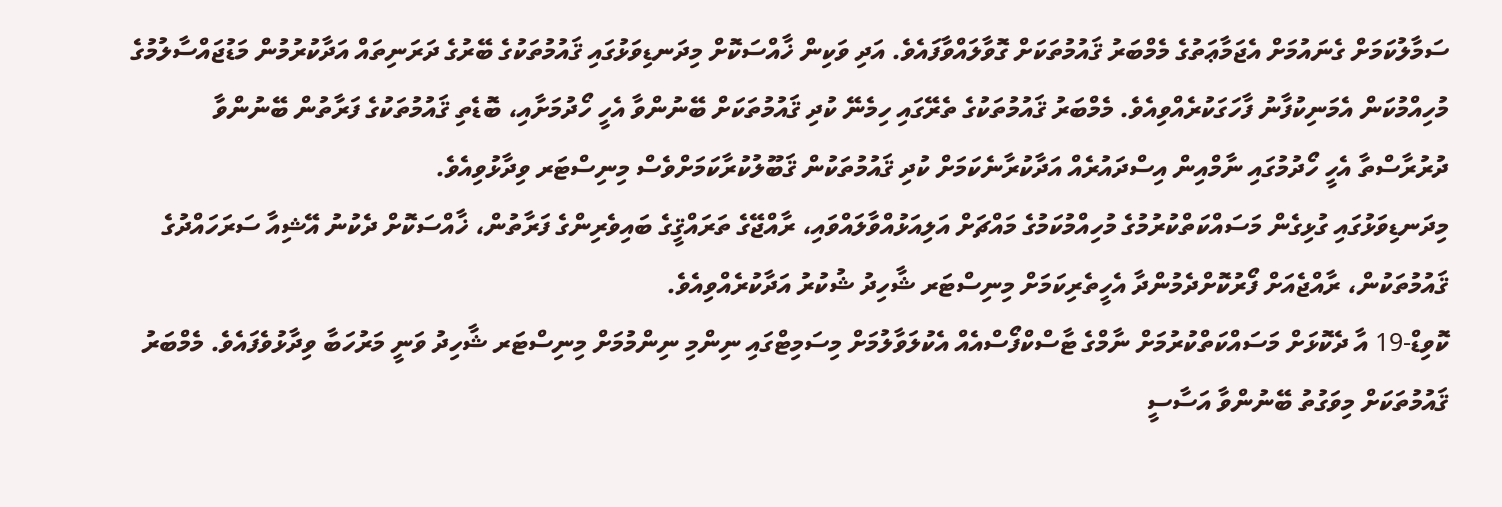ސަމާލުކަމަށް ގެނައުމަށް އެޖަމާޢަތުގެ މެމްބަރު ޤައުމުތަކަށް ގޮވާލައްވާފައެވެ. އަދި ވަކިން ޚާއްސަކޮށް މިދަނޑިވަޅުގައި ޤައުމުތަކުގެ ބޭރުގެ ދަރަނިތައް އަދާކުރުމުން މަޑުޖައްސާލުމުގެ މުހިއްމުކަން އެމަނިކުފާނު ފާހަގަކުރެއްވިއެވެ. މެމްބަރު ޤައުމުތަކުގެ ތެރޭގައި ހިމެނޭ ކުދި ޤައުމުތަކަށް ބޭނުންވާ އެހީ ހޯދުމަށާއި، ބޮޑެތި ޤައުމުތަކުގެ ފަރާތުން ބޭނުންވާ ދުރުރާސްތާ އެހީ ހޯދުމުގައި ނާމްއިން އިސްދައުރެއް އަދާކުރާނެކަމަށް ކުދި ޤައުމުތަކުން ޤަބޫލުކުރާކަމަށްވެސް މިނިސްޓަރ ވިދާޅުވިއެވެ.
މިދަނޑިވަޅުގައި ގުޅިގެން މަސައްކަތްކުރުމުގެ މުހިއްމުކަމުގެ މައްޗަށް އަލިއަޅުއްވާލައްވައި، ރާއްޖޭގެ ތަރައްޤީގެ ބައިވެރިންގެ ފަރާތުން، ޚާއްސަކޮށް ދެކުނު އޭޝިއާ ސަރަހައްދުގެ ޤައުމުތަކުން، ރާއްޖެއަށް ފޯރުކޮށްދެމުންދާ އެހީތެރިކަމަށް މިނިސްޓަރ ޝާހިދު ޝުކުރު އަދާކުރެއްވިއެވެ.
ކޮވިޑް-19 އާ ދެކޮޅަށް މަސައްކަތްކުރުމަށް ނާމްގެ ޓާސްކްފޯސްއެއް އެކުލަވާލުމަށް މިސަމިޓްގައި ނިންމި ނިންމުމަށް މިނިސްޓަރ ޝާހިދު ވަނީ މަރުހަބާ ވިދާޅުވެފައެވެ. މެމްބަރު ޤައުމުތަކަށް މިވަގުތު ބޭނުންވާ އަސާސީ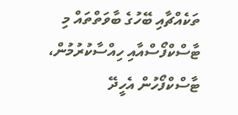ތަކެއްޗާއި ބޭހުގެ ބާވަތްތައް މި ޓާސްކްފޯސްއާއި ހިއްސާކުރުމުން، ޓާސްކްފޯހުން އެހީދޭ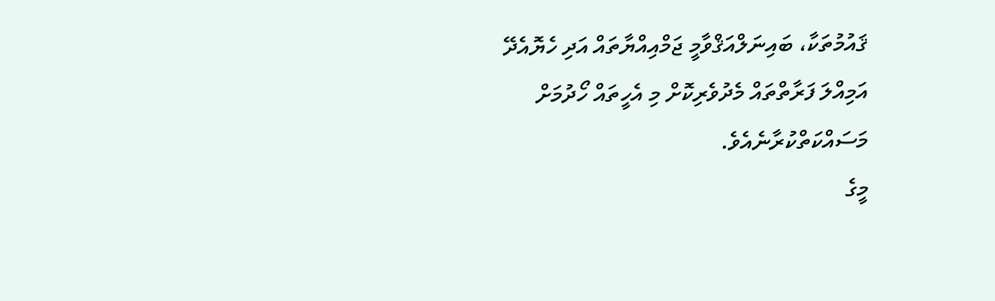ޤައުމުތަކާ، ބައިނަލްއަޤްވާމީ ޖަމްއިއްޔާތައް އަދި ހެޔޮއެދޭ އަމިއްލަ ފަރާތްތައް މެދުވެރިކޮށް މި އެހީތައް ހޯދުމަށް މަސައްކަތްކުރާނެއެވެ.
މީގެ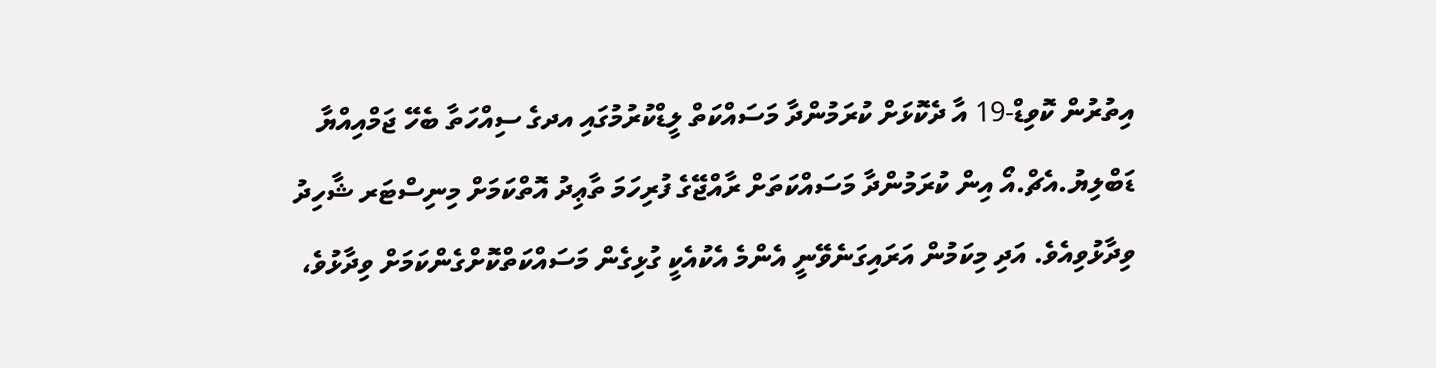އިތުރުން ކޮވިޑް-19 އާ ދެކޮޅަށް ކުރަމުންދާ މަސައްކަތް ލީޑްކުރުމުގައި އދގެ ސިއްހަތާ ބެހޭ ޖަމްއިއްޔާ ޑަބްލިޔު.އެޗް.އޯ އިން ކުރަމުންދާ މަސައްކަތަށް ރާއްޖޭގެ ފުރިހަމަ ތާޢިދު އޮތްކަމަށް މިނިސްޓަރ ޝާހިދު ވިދާޅުވިއެވެ. އަދި މިކަމުން އަރައިގަނެވޭނީ އެންމެ އެކުއެކީ ގުޅިގެން މަސައްކަތްކޮށްގެންކަމަށް ވިދާޅުވެ،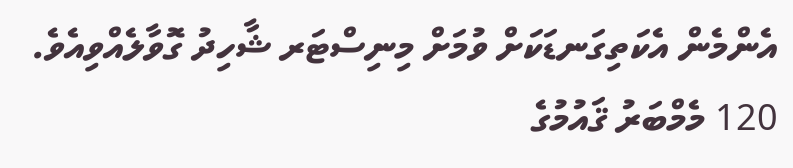އެންމެން އެކަތިގަނޑަކަށް ވުމަށް މިނިސްޓަރ ޝާހިދު ގޮވާލެއްވިއެވެ.
120 މެމްބަރު ޤައުމުގެ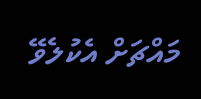މައްޗަށް އެކުލެވޭ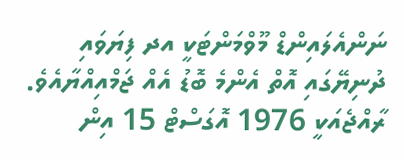ނަންއެލައިންޑް މޫވްމަންޓަކީ އދ ފިޔަވައި ދުނިޔޭގައި އޮތް އެންމެ ބޮޑު އެއް ޖަމްއިއްޔާއެވެ. ރާއްޖެއަކީ 1976 އޮގަސްޓް 15 އިން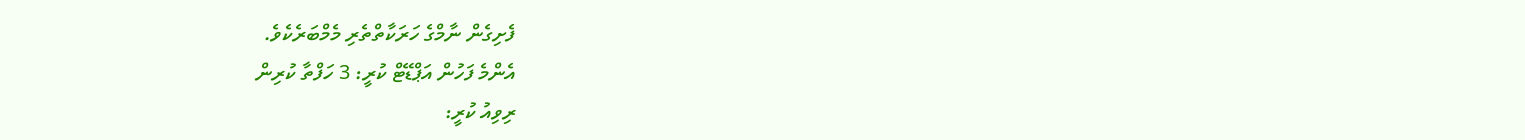ފެށިގެން ނާމްގެ ހަރަކާތްތެރި މެމްބަރެކެވެ.
އެންމެ ފަހުން އަޕްޑޭޓް ކުރީ: 3 ހަފްތާ ކުރިން
ރިވިއު ކުރީ: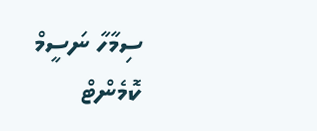ސިމާހާ ނަސީމް
ކޮމެންޓް